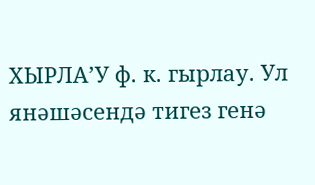ХЫРЛА’У ф. к. гырлау. Ул янәшәсендә тигез генә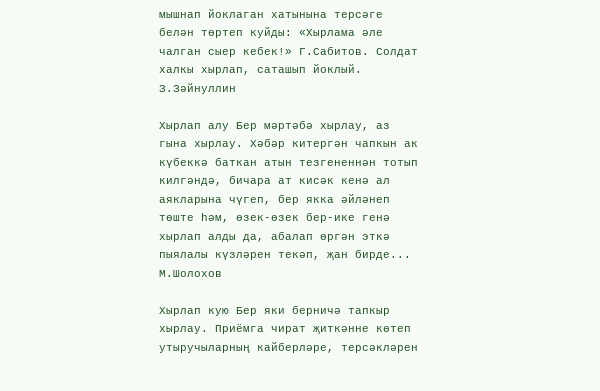мышнап йоклаган хатынына терсәге белән төртеп куйды: «Хырлама әле чалган сыер кебек!» Г.Сабитов. Солдат халкы хырлап, саташып йоклый. З.Зәйнуллин

Хырлап алу Бер мәртәбә хырлау, аз гына хырлау. Хәбәр китергән чапкын ак күбеккә баткан атын тезгененнән тотып килгәндә, бичара ат кисәк кенә ал аякларына чүгеп, бер якка әйләнеп төште һәм, өзек-өзек бер-ике генә хырлап алды да, абалап өргән эткә пыялалы күзләрен текәп, җан бирде... М.Шолохов

Хырлап кую Бер яки берничә тапкыр хырлау. Приёмга чират җиткәнне көтеп утыручыларның кайберләре, терсәкләрен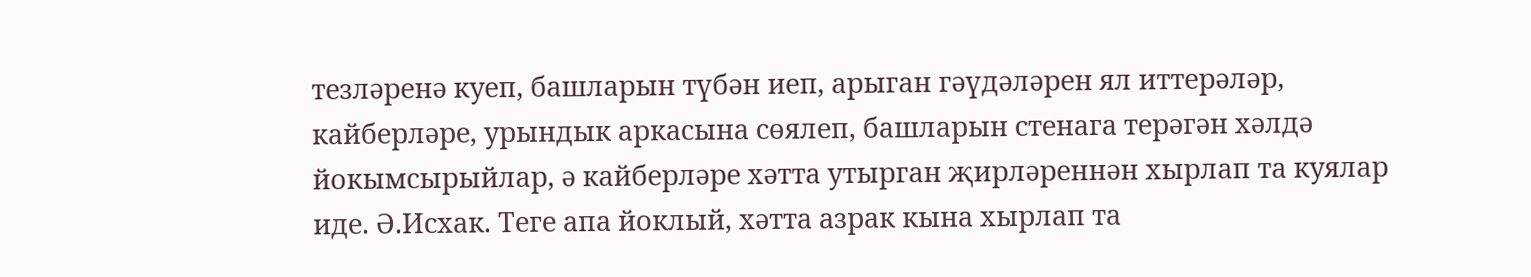тезләренә куеп, башларын түбән иеп, арыган гәүдәләрен ял иттерәләр, кайберләре, урындык аркасына сөялеп, башларын стенага терәгән хәлдә йокымсырыйлар, ә кайберләре хәтта утырган җирләреннән хырлап та куялар иде. Ә.Исхак. Теге апа йоклый, хәтта азрак кына хырлап та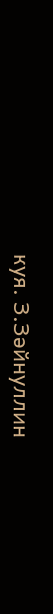куя. З.Зәйнуллин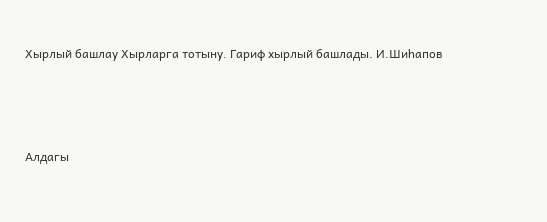Хырлый башлау Хырларга тотыну. Гариф хырлый башлады. И.Шиһапов



Алдагы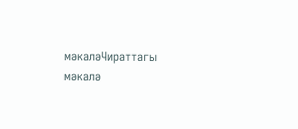мәкаләЧираттагы мәкалә